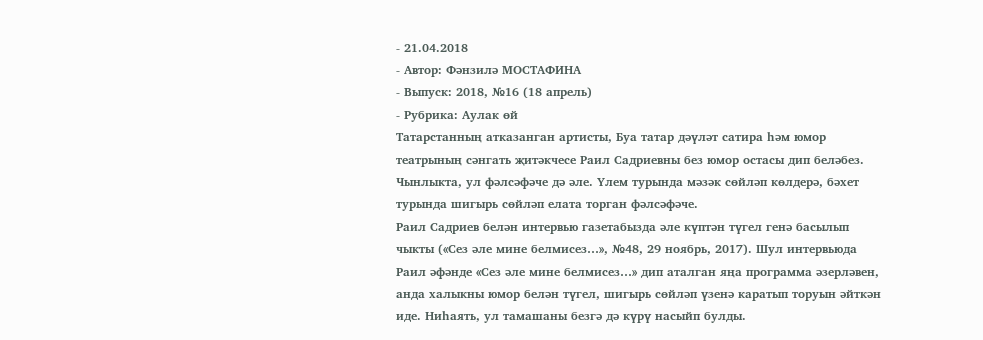- 21.04.2018
- Автор: Фәнзилә МОСТАФИНА
- Выпуск: 2018, №16 (18 апрель)
- Рубрика: Аулак өй
Татарстанның атказанган артисты, Буа татар дәүләт сатира һәм юмор театрының сәнгать җитәкчесе Раил Садриевны без юмор остасы дип беләбез. Чынлыкта, ул фәлсәфәче дә әле. Үлем турында мәзәк сөйләп көлдерә, бәхет турында шигырь сөйләп елата торган фәлсәфәче.
Раил Садриев белән интервью газетабызда әле күптән түгел генә басылып чыкты («Сез әле мине белмисез…», №48, 29 ноябрь, 2017). Шул интервьюда Раил әфәнде «Сез әле мине белмисез…» дип аталган яңа программа әзерләвен, анда халыкны юмор белән түгел, шигырь сөйләп үзенә каратып торуын әйткән иде. Ниһаять, ул тамашаны безгә дә күрү насыйп булды.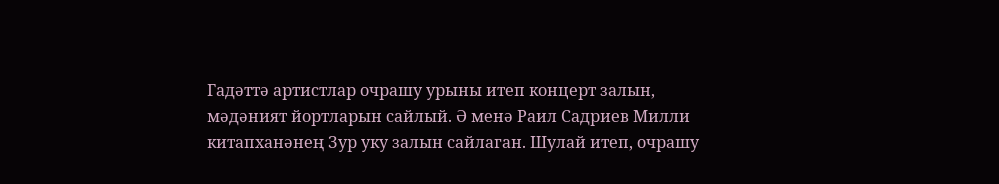Гадәттә артистлар очрашу урыны итеп концерт залын, мәдәният йортларын сайлый. Ә менә Раил Садриев Милли китапханәнең Зур уку залын сайлаган. Шулай итеп, очрашу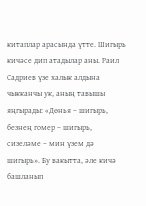китаплар арасында үтте. Шигырь кичәсе дип атадылар аны. Раил Садриев үзе халык алдына чыкканчы ук, аның тавышы яңгырады: «Дөнья – шигырь, безнең гомер – шигырь, сизеләме – мин үзем дә шигырь». Бу вакытта, әле кичә башланып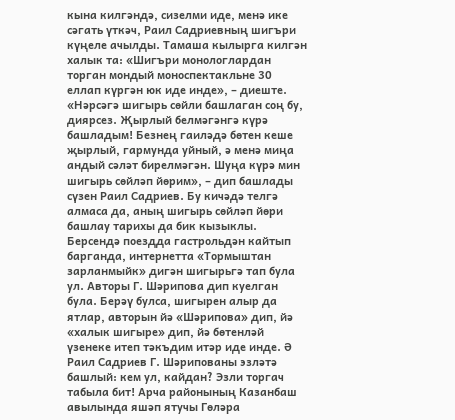кына килгәндә, сизелми иде, менә ике сәгать үткәч, Раил Садриевның шигъри күңеле ачылды. Тамаша кылырга килгән халык та: «Шигъри монологлардан торган мондый моноспектакльне 30 еллап күргән юк иде инде», – диеште.
«Нәрсәгә шигырь сөйли башлаган соң бу, диярсез. Җырлый белмәгәнгә күрә башладым! Безнең гаиләдә бөтен кеше җырлый, гармунда уйный, ә менә миңа андый сәләт бирелмәгән. Шуңа күрә мин шигырь сөйләп йөрим», – дип башлады сүзен Раил Садриев. Бу кичәдә телгә алмаса да, аның шигырь сөйләп йөри башлау тарихы да бик кызыклы. Берсендә поездда гастрольдән кайтып барганда, интернетта «Тормыштан зарланмыйк» дигән шигырьгә тап була ул. Авторы Г. Шәрипова дип куелган була. Берәү булса, шигырен алыр да ятлар, авторын йә «Шәрипова» дип, йә «халык шигыре» дип, йә бөтенләй үзенеке итеп тәкъдим итәр иде инде. Ә Раил Садриев Г. Шәрипованы эзләтә башлый: кем ул, кайдан? Эзли торгач табыла бит! Арча районының Казанбаш авылында яшәп ятучы Гөләра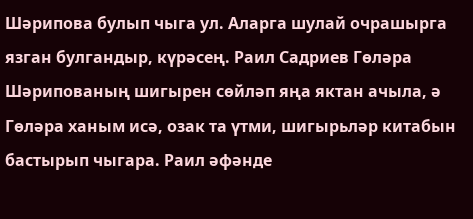Шәрипова булып чыга ул. Аларга шулай очрашырга язган булгандыр, күрәсең. Раил Садриев Гөләра Шәрипованың шигырен сөйләп яңа яктан ачыла, ә Гөләра ханым исә, озак та үтми, шигырьләр китабын бастырып чыгара. Раил әфәнде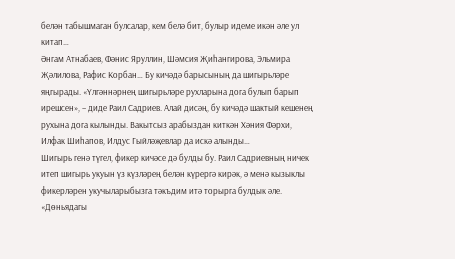белән табышмаган булсалар, кем белә бит, булыр идеме икән әле ул китап…
Әнгам Атнабаев, Фәнис Яруллин, Шәмсия Җиһангирова, Эльмира Җәлилова, Рафис Корбан… Бу кичәдә барысының да шигырьләре яңгырады. «Үлгәннәрнең шигырьләре рухларына дога булып барып ирешсен», – диде Раил Садриев. Алай дисәң, бу кичәдә шактый кешенең рухына дога кылынды. Вакытсыз арабыздан киткән Хәния Фәрхи, Илфак Шиһапов, Илдус Гыйләҗевлар да искә алынды…
Шигырь генә түгел, фикер кичәсе дә булды бу. Раил Садриевның ничек итеп шигырь укуын үз күзләрең белән күрергә кирәк, ә менә кызыклы фикерләрен укучыларыбызга тәкъдим итә торырга булдык әле.
«Дөньядагы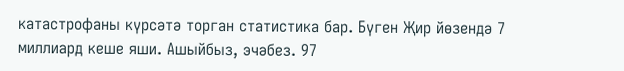катастрофаны күрсәтә торган статистика бар. Бүген Җир йөзендә 7 миллиард кеше яши. Ашыйбыз, эчәбез. 97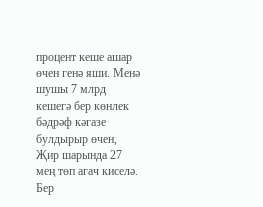процент кеше ашар өчен генә яши. Менә шушы 7 млрд кешегә бер көнлек бәдрәф кәгазе булдырыр өчен, Җир шарында 27 мең төп агач киселә. Бер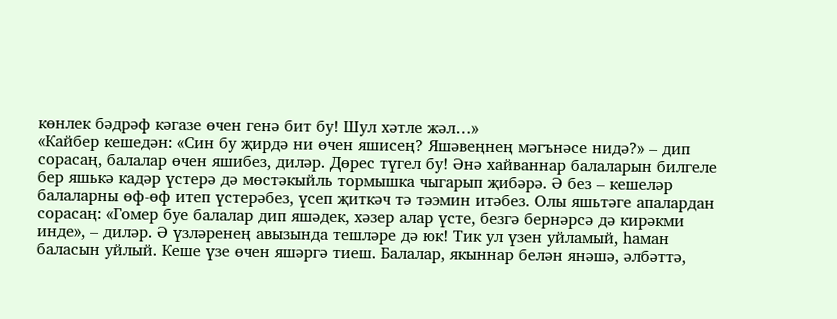көнлек бәдрәф кәгазе өчен генә бит бу! Шул хәтле жәл…»
«Кайбер кешедән: «Син бу җирдә ни өчен яшисең? Яшәвеңнең мәгънәсе нидә?» – дип сорасаң, балалар өчен яшибез, диләр. Дөрес түгел бу! Әнә хайваннар балаларын билгеле бер яшькә кадәр үстерә дә мөстәкыйль тормышка чыгарып җибәрә. Ә без – кешеләр балаларны өф-өф итеп үстерәбез, үсеп җиткәч тә тәэмин итәбез. Олы яшьтәге апалардан сорасаң: «Гомер буе балалар дип яшәдек, хәзер алар үсте, безгә бернәрсә дә кирәкми инде», – диләр. Ә үзләренең авызында тешләре дә юк! Тик ул үзен уйламый, һаман баласын уйлый. Кеше үзе өчен яшәргә тиеш. Балалар, якыннар белән янәшә, әлбәттә,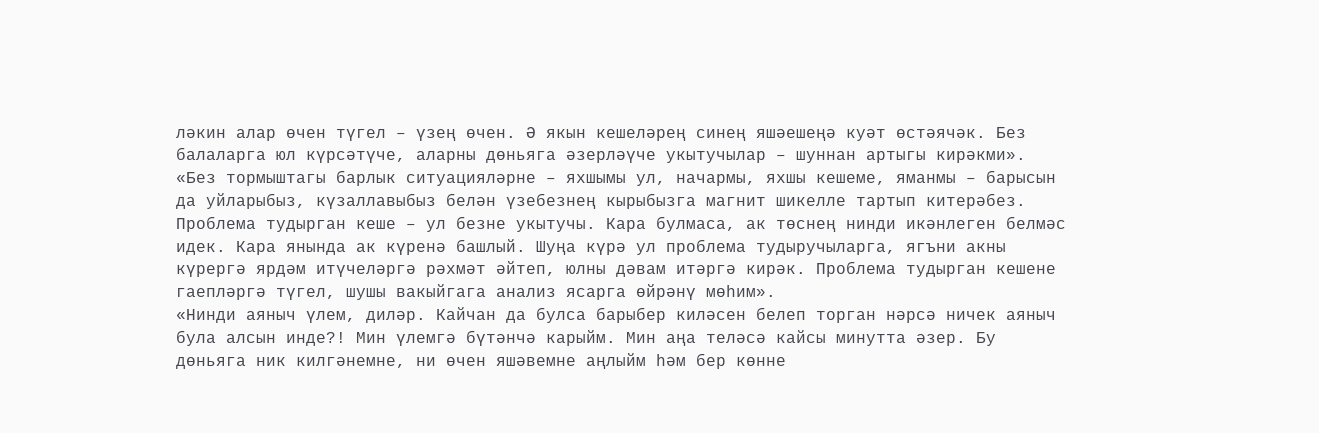ләкин алар өчен түгел – үзең өчен. Ә якын кешеләрең синең яшәешеңә куәт өстәячәк. Без балаларга юл күрсәтүче, аларны дөньяга әзерләүче укытучылар – шуннан артыгы кирәкми».
«Без тормыштагы барлык ситуацияләрне – яхшымы ул, начармы, яхшы кешеме, яманмы – барысын да уйларыбыз, күзаллавыбыз белән үзебезнең кырыбызга магнит шикелле тартып китерәбез. Проблема тудырган кеше – ул безне укытучы. Кара булмаса, ак төснең нинди икәнлеген белмәс идек. Кара янында ак күренә башлый. Шуңа күрә ул проблема тудыручыларга, ягъни акны күрергә ярдәм итүчеләргә рәхмәт әйтеп, юлны дәвам итәргә кирәк. Проблема тудырган кешене гаепләргә түгел, шушы вакыйгага анализ ясарга өйрәнү мөһим».
«Нинди аяныч үлем, диләр. Кайчан да булса барыбер киләсен белеп торган нәрсә ничек аяныч була алсын инде?! Мин үлемгә бүтәнчә карыйм. Мин аңа теләсә кайсы минутта әзер. Бу дөньяга ник килгәнемне, ни өчен яшәвемне аңлыйм һәм бер көнне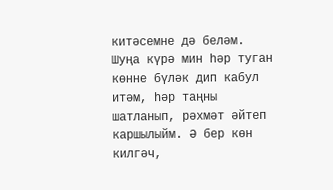китәсемне дә беләм. Шуңа күрә мин һәр туган көнне бүләк дип кабул итәм, һәр таңны шатланып, рәхмәт әйтеп каршылыйм. Ә бер көн килгәч,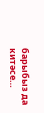барыбыз да китәсе…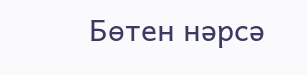Бөтен нәрсә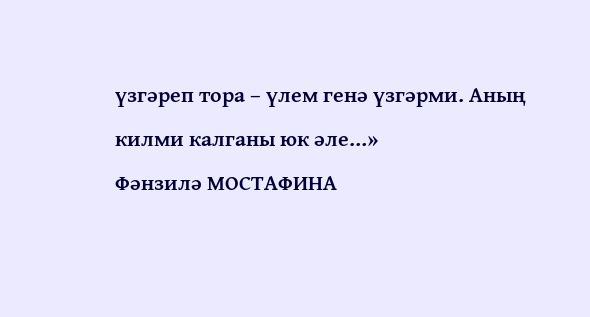үзгәреп тора – үлем генә үзгәрми. Аның килми калганы юк әле…»
Фәнзилә МОСТАФИНА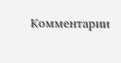Комментарии